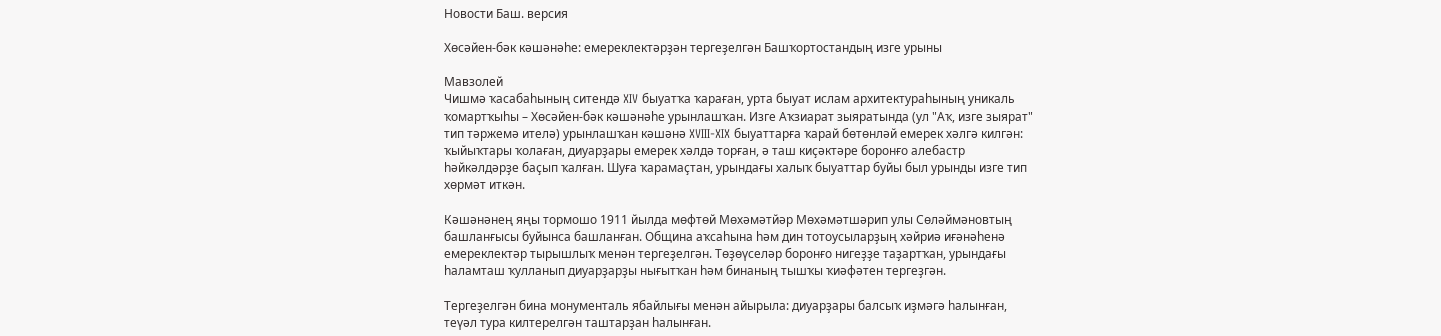Новости Баш. версия

Хөсәйен-бәк кәшәнәһе: емереклектәрҙән тергеҙелгән Башҡортостандың изге урыны

Мавзолей
Чишмә ҡасабаһының ситендә XIV быуатҡа ҡараған, урта быуат ислам архитектураһының уникаль ҡомартҡыһы – Хөсәйен-бәк кәшәнәһе урынлашҡан. Изге Аҡзиарат зыяратында (ул "Аҡ, изге зыярат" тип тәржемә ителә) урынлашҡан кәшәнә XVIII-XIX быуаттарға ҡарай бөтөнләй емерек хәлгә килгән: ҡыйыҡтары ҡолаған, диуарҙары емерек хәлдә торған, ә таш киҫәктәре боронғо алебастр һәйкәлдәрҙе баҫып ҡалған. Шуға ҡарамаҫтан, урындағы халыҡ быуаттар буйы был урынды изге тип хөрмәт иткән.

Кәшәнәнең яңы тормошо 1911 йылда мөфтөй Мөхәмәтйәр Мөхәмәтшәрип улы Сөләймәновтың башланғысы буйынса башланған. Община аҡсаһына һәм дин тотоусыларҙың хәйриә иғәнәһенә емереклектәр тырышлыҡ менән тергеҙелгән. Төҙөүселәр боронғо нигеҙҙе таҙартҡан, урындағы һаламташ ҡулланып диуарҙарҙы нығытҡан һәм бинаның тышҡы ҡиәфәтен тергеҙгән.

Тергеҙелгән бина монументаль ябайлығы менән айырыла: диуарҙары балсыҡ иҙмәгә һалынған, теүәл тура килтерелгән таштарҙан һалынған.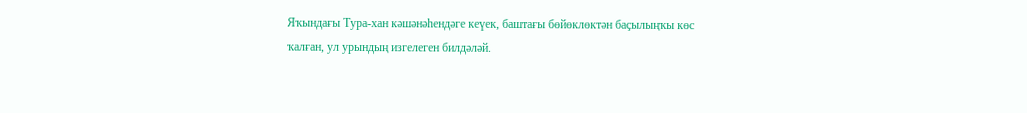Яҡындағы Тура-хан кәшәнәһендәге кеүек, баштағы бөйөклөктән баҫылыңҡы көс ҡалған, ул урындың изгелеген билдәләй.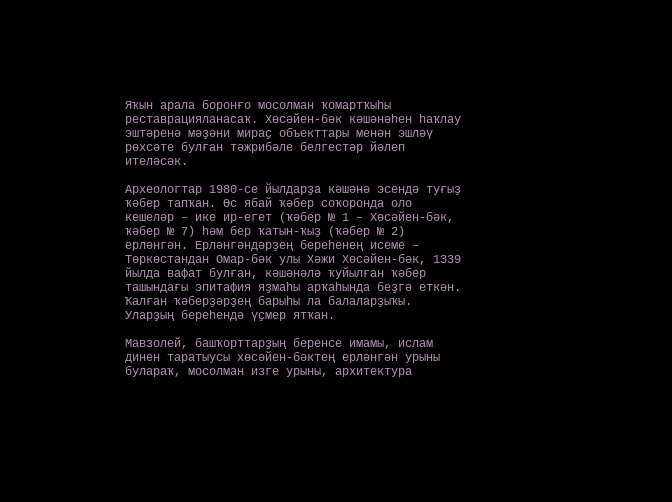Яҡын арала боронғо мосолман ҡомартҡыһы реставрацияланасаҡ. Хөсәйен-бәк кәшәнәһен һаҡлау эштәренә мәҙәни мираҫ объекттары менән эшләү рөхсәте булған тәжрибәле белгестәр йәлеп ителәсәк.

Археологтар 1980-се йылдарҙа кәшәнә эсендә туғыҙ ҡәбер тапҡан. Өс ябай ҡәбер соҡоронда оло кешеләр – ике ир-егет (ҡәбер № 1 – Хөсәйен-бәк, ҡәбер № 7) һәм бер ҡатын-ҡыҙ (ҡәбер № 2) ерләнгән. Ерләнгәндәрҙең береһенең исеме – Төркөстандан Омар-бәк улы Хәжи Хөсәйен-бәк, 1339 йылда вафат булған, кәшәнәлә ҡуйылған ҡәбер ташындағы эпитафия яҙмаһы арҡаһында беҙгә еткән. Ҡалған ҡәберҙәрҙең барыһы ла балаларҙыҡы. Уларҙың береһендә үҫмер ятҡан.

Мавзолей, башҡорттарҙың беренсе имамы, ислам динен таратыусы хөсәйен-бәктең ерләнгән урыны булараҡ, мосолман изге урыны, архитектура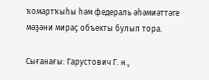ҡомартҡыһы һәм федераль әһәмиәттәге мәҙәни мираҫ объекты булып тора.

Сығанағы: Гарустович Г. н.,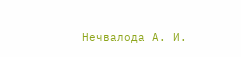Нечвалода А. И.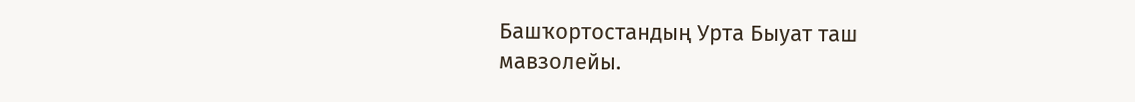Башҡортостандың Урта Быуат таш мавзолейы.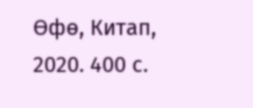Өфө, Китап, 2020. 400 с.